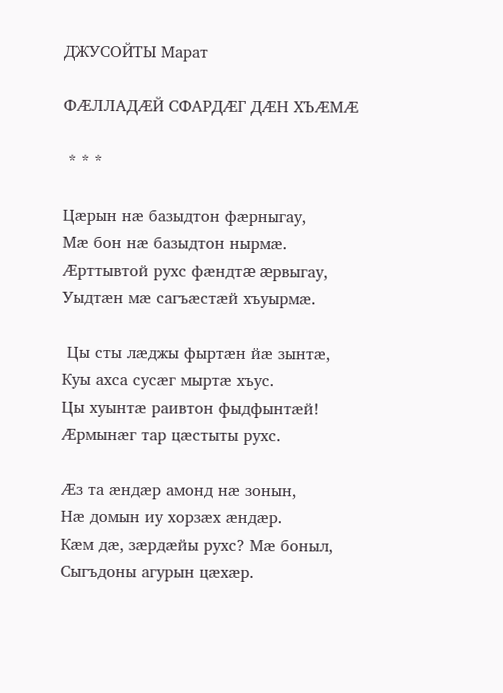ДЖУСОЙТЫ Марат

ФÆЛЛАДÆЙ СФАРДÆГ ДÆН ХЪÆМÆ

 * * *

Цæрын нæ базыдтон фæрныгау,
Мæ бон нæ базыдтон нырмæ.
Æрттывтой рухс фæндтæ æрвыгау,
Уыдтæн мæ сагъæстæй хъуырмæ.

 Цы сты лæджы фыртæн йæ зынтæ,
Куы ахса сусæг мыртæ хъус.
Цы хуынтæ раивтон фыдфынтæй!
Æрмынæг тар цæстыты рухс.

Æз та æндæр амонд нæ зонын,
Нæ домын иу хорзæх æндæр.
Кæм дæ, зæрдæйы рухс? Мæ боныл,
Сыгъдоны агурын цæхæр.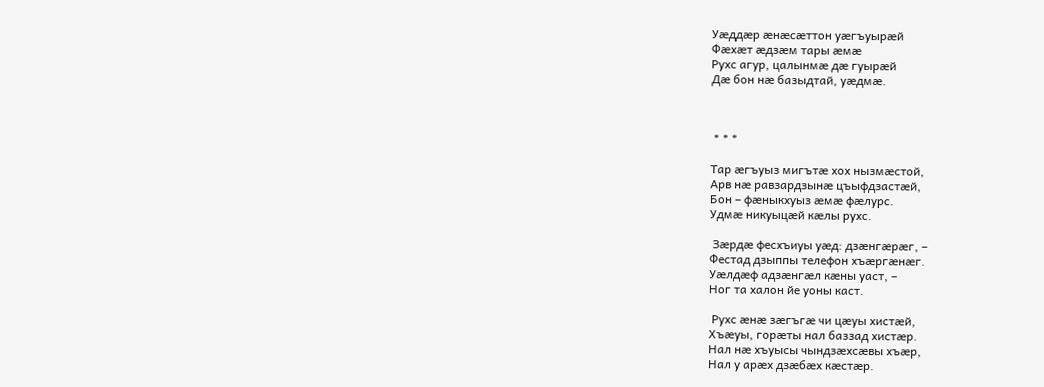Уæддæр æнæсæттон уæгъуырæй
Фæхæт æдзæм тары æмæ
Рухс агур, цалынмæ дæ гуырæй
Дæ бон нæ базыдтай, уæдмæ.



 * * *

Тар æгъуыз мигътæ хох нызмæстой,
Арв нæ равзардзынæ цъыфдзастæй,
Бон – фæныкхуыз æмæ фæлурс.
Удмæ никуыцæй кæлы рухс.

 Зæрдæ фесхъиуы уæд: дзæнгæрæг, –
Фестад дзыппы телефон хъæргæнæг.
Уæлдæф адзæнгæл кæны уаст, –
Ног та халон йе уоны каст.

 Рухс æнæ зæгъгæ чи цæуы хистæй,
Хъæуы, горæты нал баззад хистæр.
Нал нæ хъуысы чындзæхсæвы хъæр,
Нал у арæх дзæбæх кæстæр.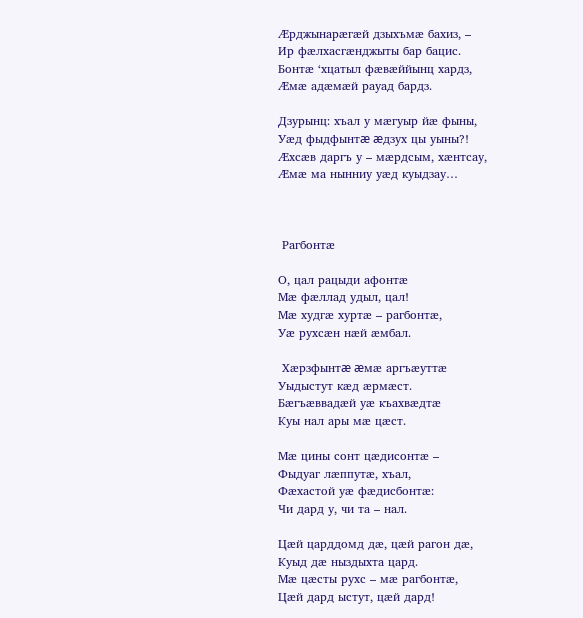Æрджынарæгæй дзыхъмæ бахиз, –
Ир фæлхасгæнджыты бар бацис.
Бонтæ ‘хцатыл фæвæййынц хардз,
Æмæ адæмæй рауад бардз.

Дзурынц: хъал у мæгуыр йæ фыны,
Уæд фыдфынтæ æдзух цы уыны?!
Æхсæв даргъ у – мæрдсым, хæнтсау,
Æмæ ма нынниу уæд куыдзау…



 Рагбонтæ

О, цал рацыди афонтæ
Мæ фæллад удыл, цал!
Мæ худгæ хуртæ – рагбонтæ,
Уæ рухсæн нæй æмбал.

 Хæрзфынтæ æмæ аргъæуттæ
Уыдыстут кæд æрмæст.
Бæгъæввадæй уæ къахвæдтæ
Куы нал ары мæ цæст.

Мæ цины сонт цæдисонтæ –
Фыдуаг лæппутæ, хъал,
Фæхастой уæ фæдисбонтæ:
Чи дард у, чи та – нал.

Цæй царддомд дæ, цæй рагон дæ,
Куыд дæ ныздыхта цард.
Мæ цæсты рухс – мæ рагбонтæ,
Цæй дард ыстут, цæй дард!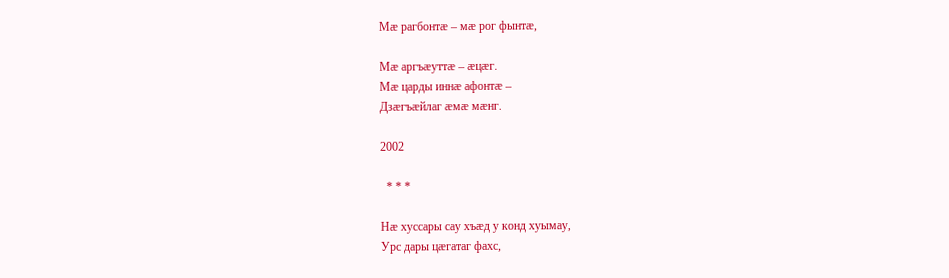Мæ рагбонтæ – мæ рог фынтæ,

Мæ аргъæуттæ – æцæг.
Мæ царды иннæ афонтæ –
Дзæгъæйлаг æмæ мæнг.

2002

  * * *

Нæ хуссары сау хъæд у конд хуымау,
Урс дары цæгатаг фахс,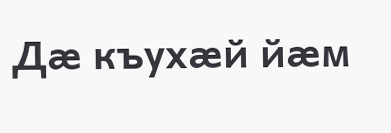Дæ къухæй йæм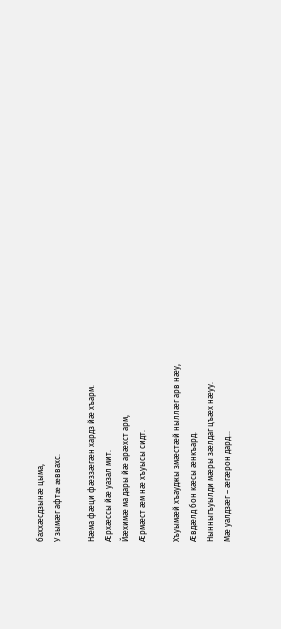баххæсдзынæ цыма,
У зымæг афтæ æввахс.

Нæма фæци фæззæгæн хардз йæ хъарм.
Æрхæссы йæ уазал мит.
Йæхимæ ма дары йæ арæхст арм,
Æрмæст æм нæ хъуысы сидт.

Хъуымæй хъауджы змæстæй ныллæг арв нæу,
Æвдæлд бон кæсы æнкъард.
Нынныгъуылди мæры зæлдаг цъæх нæуу.
Мæ уалдзæг – æгæрон дард…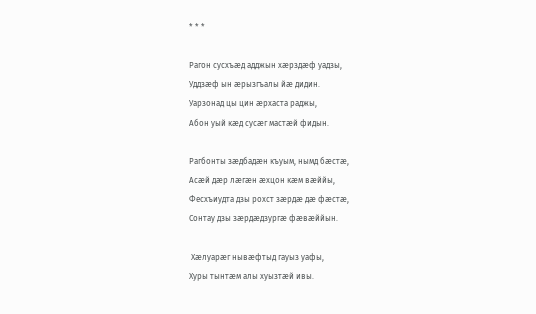* * *

Рагон сусхъæд адджын хæрздæф уадзы,
Уддзæф ын æрызгъалы йæ дидин.
Уарзонад цы цин æрхаста раджы,
Абон уый кæд сусæг мастæй фидын.

Рагбонты зæдбадæн къуым, нымд бæстæ,
Асæй дæр лæгæн æхцон кæм вæййы,
Фесхъиудта дзы рохст зæрдæ дæ фæстæ,
Сонтау дзы зæрдæдзургæ фæвæййын.

 Хæлуарæг нывæфтыд гауыз уафы,
Хуры тынтæм алы хуызтæй ивы.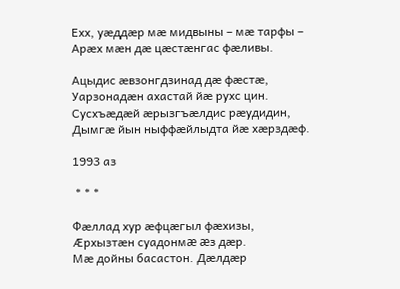Ехх, уæддæр мæ мидвыны – мæ тарфы –
Арæх мæн дæ цæстæнгас фæливы.

Ацыдис æвзонгдзинад дæ фæстæ,
Уарзонадæн ахастай йæ рухс цин.
Сусхъæдæй æрызгъæлдис рæудидин,
Дымгæ йын ныффæйлыдта йæ хæрздæф.

1993 аз

 * * *

Фæллад хур æфцæгыл фæхизы,
Æрхызтæн суадонмæ æз дæр.
Мæ дойны басастон. Дæлдæр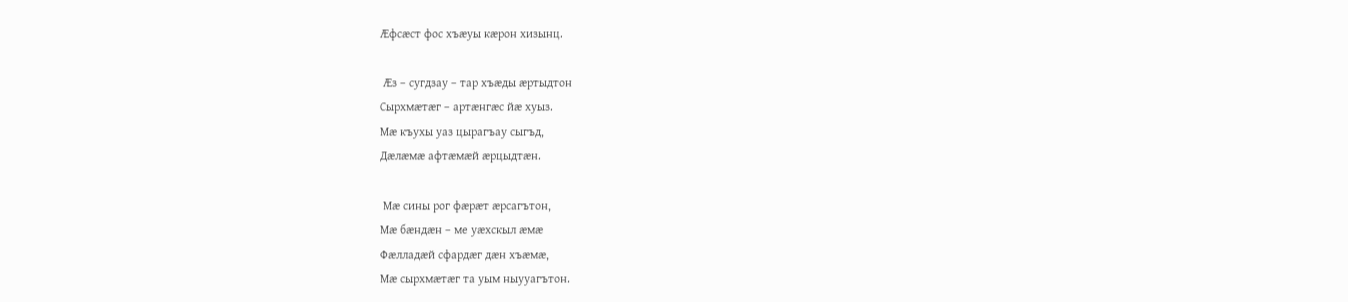Æфсæст фос хъæуы кæрон хизынц.

 Æз – сугдзау – тар хъæды æртыдтон
Сырхмæтæг – артæнгæс йæ хуыз.
Мæ къухы уаз цырагъау сыгъд,
Дæлæмæ афтæмæй æрцыдтæн.

 Мæ сины рог фæрæт æрсагътон,
Мæ бæндæн – ме уæхскыл æмæ
Фæлладæй сфардæг дæн хъæмæ,
Мæ сырхмæтæг та уым ныууагътон.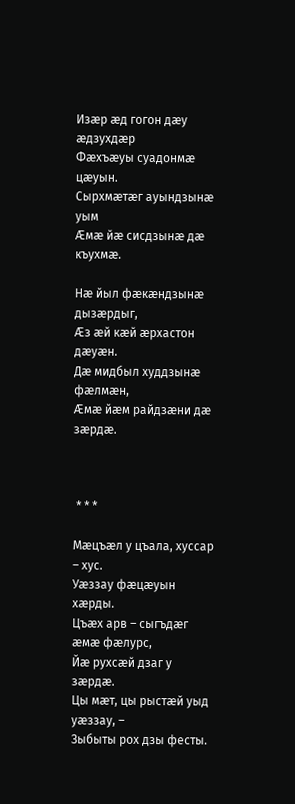Изæр æд гогон дæу æдзухдæр
Фæхъæуы суадонмæ цæуын.
Сырхмæтæг ауындзынæ уым
Æмæ йæ сисдзынæ дæ къухмæ.

Нæ йыл фæкæндзынæ дызæрдыг,
Æз æй кæй æрхастон дæуæн.
Дæ мидбыл худдзынæ фæлмæн,
Æмæ йæм райдзæни дæ зæрдæ.



 * * *

Мæцъæл у цъала, хуссар – хус.
Уæззау фæцæуын хæрды.
Цъæх арв – сыгъдæг æмæ фæлурс,
Йæ рухсæй дзаг у зæрдæ.
Цы мæт, цы рыстæй уыд уæззау, –
Зыбыты рох дзы фесты.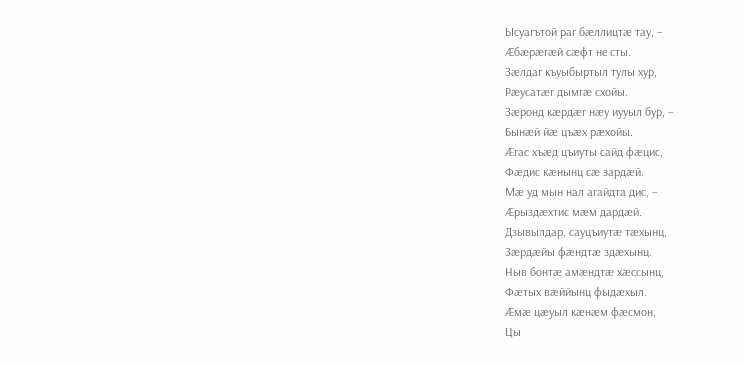Ысуагътой раг бæллицтæ тау, –
Æбæрæгæй сæфт не сты.
Зæлдаг къуыбыртыл тулы хур,
Рæусатæг дымгæ схойы.
Зæронд кæрдæг нæу иууыл бур, –
Бынæй йæ цъæх рæхойы.
Æгас хъæд цъиуты сайд фæцис,
Фæдис кæнынц сæ зардæй.
Мæ уд мын нал агайдта дис, –
Æрыздæхтис мæм дардæй.
Дзывылдар, сауцъиутæ тæхынц,
Зæрдæйы фæндтæ здæхынц.
Ныв бонтæ амæндтæ хæссынц,
Фæтых вæййынц фыдæхыл.
Æмæ цæуыл кæнæм фæсмон,
Цы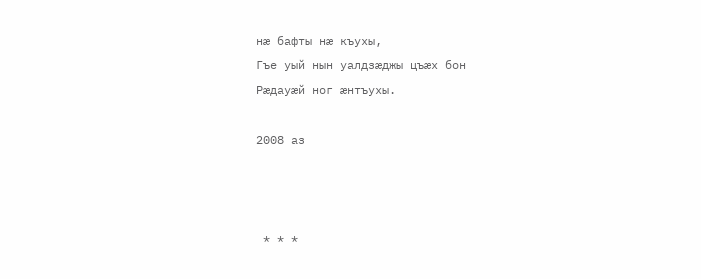нæ бафты нæ къухы,
Гъе уый нын уалдзæджы цъæх бон
Рæдауæй ног æнтъухы.

2008 аз



 * * *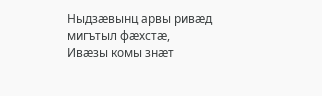Ныдзæвынц арвы ривæд мигътыл фæхстæ,
Ивæзы комы знæт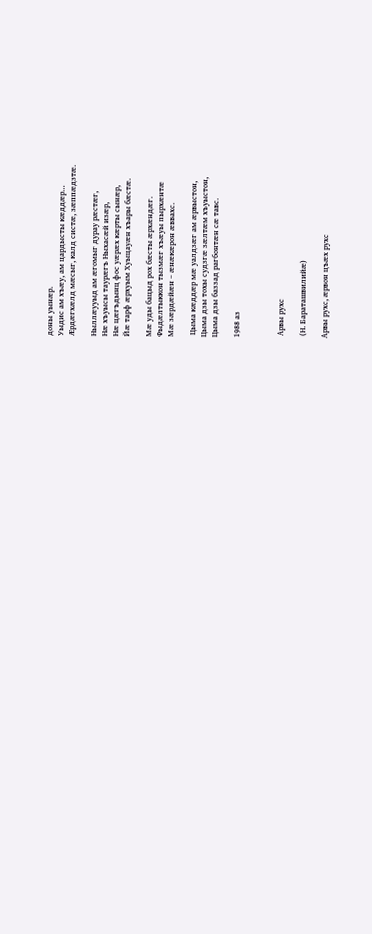доны уынæр.
Уыдис ам хъæу, ам цардысты кæддæр…
Æрдæгхæлд мæсыг, калд систæ, зæппæдзтæ.

Ныллæууыд ам æгомыг дурау рæстæг,
Нæ хъуысы таурæгъ Ныхасæй изæр,
Нæ цæгъдынц фос уæрæх кæрты сынæр,
Йæ тарф æрхуым Хуыцауæн хъары бæстæ.

Мæ уды бацыд рох бæсты æрхæндæг.
Фыдæлтыккон тызмæг хъæуы пырхæнтæ
Мæ зæрдæйæн – æнæкæрон æввахс.

 Цыма кæддæр мæ уалдзæг ам æрвыстон,
Цыма дзы тохы судзгæ зæлтæм хъуыстон,
Цыма дзы баззад рагбонтæн сæ тавс.

1988 аз



 Арвы рухс

 (Н. Бараташвилийæ)

Арвы рухс, æрвон цъæх рухс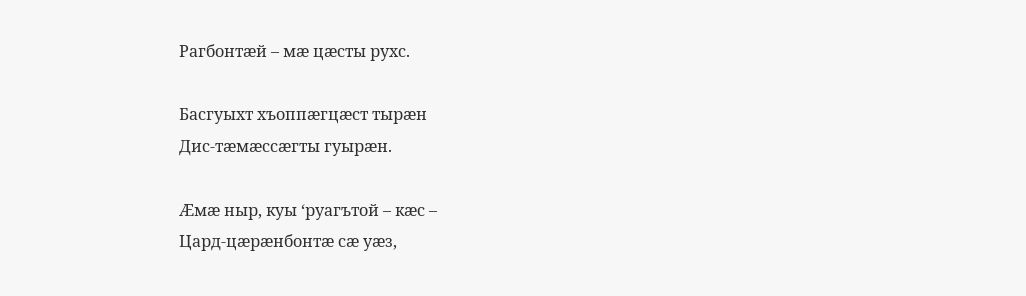Рагбонтæй – мæ цæсты рухс.

Басгуыхт хъоппæгцæст тырæн
Дис-тæмæссæгты гуырæн.

Æмæ ныр, куы ‘руагътой – кæс –
Цард-цæрæнбонтæ сæ уæз,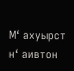М‘ ахуырст н‘ аивтон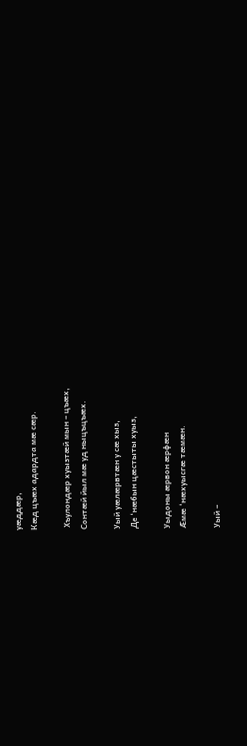уæддæр,
Кæд цъæх адардта мæ сæр.

 Хъулондæр хуызтæй мын – цъæх,
Сонтæй йыл мæ уд ныцъцъæх.

Уый уæлæрвтæн у сæ хыз,
Де ‘нæбын цæстыты хуыз,

Уыдоны æрвон æрфæн
Æмæ ‘нæхуысгæ тæмæн.

Уый –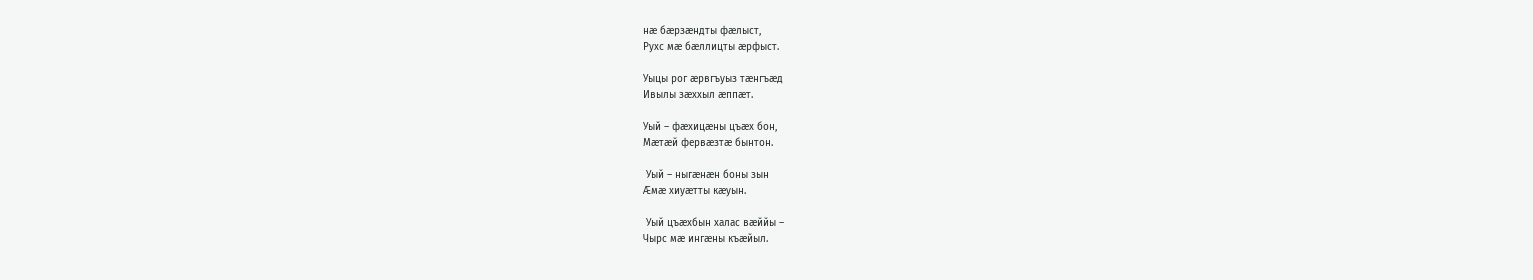нæ бæрзæндты фæлыст,
Рухс мæ бæллицты æрфыст.

Уыцы рог æрвгъуыз тæнгъæд
Ивылы зæххыл æппæт.

Уый – фæхицæны цъæх бон,
Мæтæй фервæзтæ бынтон.

 Уый – ныгæнæн боны зын
Æмæ хиуæтты кæуын.

 Уый цъæхбын халас вæййы –
Чырс мæ ингæны къæйыл.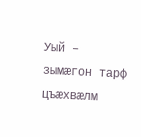Уый – зымæгон тарф цъæхвæлм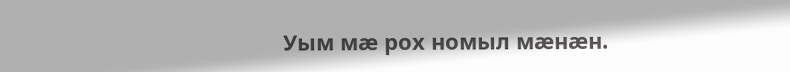Уым мæ рох номыл мæнæн.